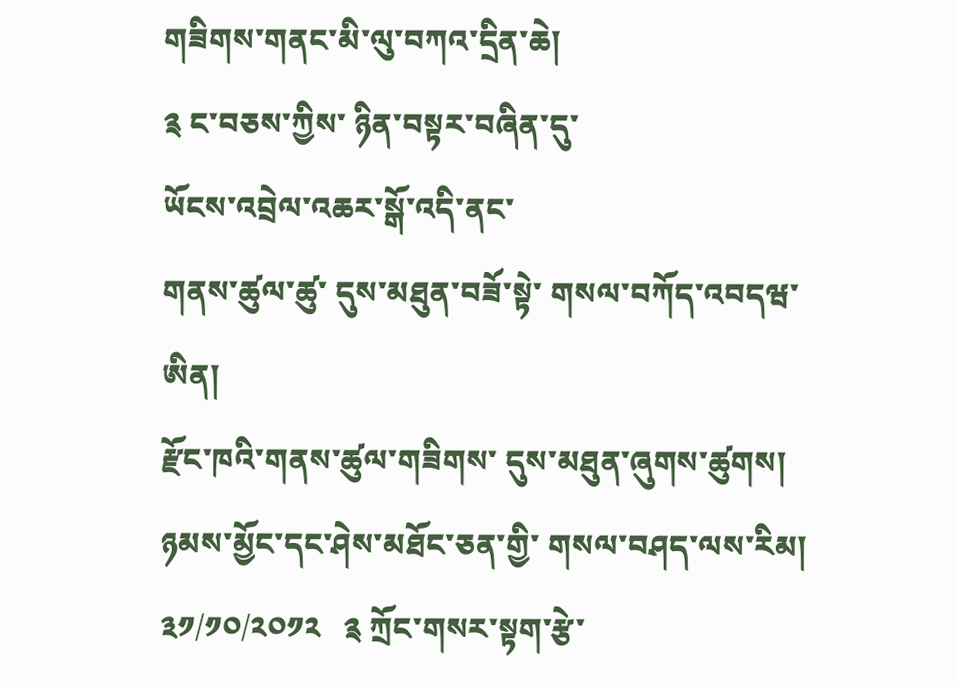གཟིགས་གནང་མི་ལུ་བཀའ་དྲིན་ཆེ།
༉ ང་བཅས་ཀྱིས་ ཉིན་བསྟར་བཞིན་དུ་
ཡོངས་འབྲེལ་འཆར་སྒོ་འདི་ནང་
གནས་ཚུལ་ཚུ་ དུས་མཐུན་བཟོ་སྟེ་ གསལ་བཀོད་འབདཝ་ཨིན།
རྫོང་ཁའི་གནས་ཚུལ་གཟིགས་ དུས་མཐུན་ཞུགས་ཚུགས།
ཉམས་མྱོང་དང་ཤེས་མཐོང་ཅན་གྱི་ གསལ་བཤད་ལས་རིམ།
༣༡/༡༠/༢༠༡༢   ༉ ཀྲོང་གསར་སྟག་རྩེ་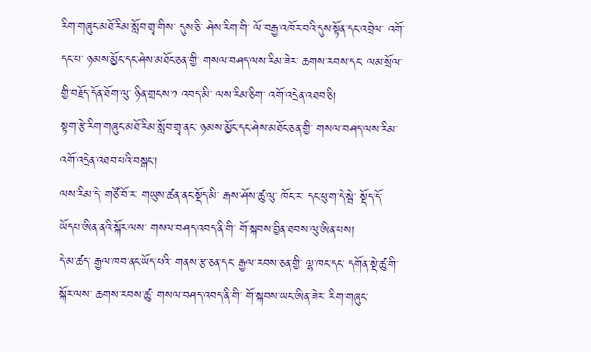རིག་གཞུང་མཐོ་རིམ་སློབ་གྲྭ་གིས་ དུས་ཅི་ ཤེས་རིག་གི་ ལོ་བརྒྱ་འཁོར་བའི་དུས་སྟོན་དང་འབྲེལ་ འགོ་དང་པ་ ཉམས་མྱོང་དང་ཤེས་མཐོང་ཅན་གྱི་ གསལ་བཤད་ལས་རིམ་ཟེར་ ཆགས་རབས་དང་ ལམ་སྲོལ་གྱི་བརྗོད་དོན་ཐོག་ལུ་ ཉིན་གྲངས་༡ འབད་མི་ ལས་རིམ་ཅིག་ འགོ་འདྲེན་འཐབ་ཅི།
སྟག་རྩེ་རིག་གཞུང་མཐོ་རིམ་སློབ་གྲྭ་ནང་ ཉམས་མྱོང་དང་ཤེས་མཐོང་ཅན་གྱི་ གསལ་བཤད་ལས་རིམ་ འགོ་འདྲེན་འཐབ་པའི་བསྒང་།
ལས་རིམ་དེ་ གཙོ་བོ་ར་ གཡུས་ཚན་ནང་སྡོད་མི་ རྒས་ཤོས་ཚུ་ལུ་ ཁོང་ར་ དང་ཕུ་ག་དེ་སྦེ་ སྡོད་དོ་ཡོདཔ་ཨིན་ནའི་སྐོར་ལས་ གསལ་བཤད་འབད་ནི་གི་ གོ་སྐབས་བྱིན་ཐབས་ལུ་ཨིན་པས།
དེ་མ་ཚད་ རྒྱལ་ཁབ་ནང་ཡོད་པའི་ གནས་རྩ་ཅན་དང་ རྒྱལ་རབས་ཅན་གྱི་ ལྷ་ཁང་དང་ དགོན་སྡེ་ཚུ་གི་སྐོར་ལས་ ཆགས་རབས་ཚུ་ གསལ་བཤད་འབད་ནི་གི་ གོ་སྐབས་ཡང་ཨིན་ཟེར་ རིག་གཞུང་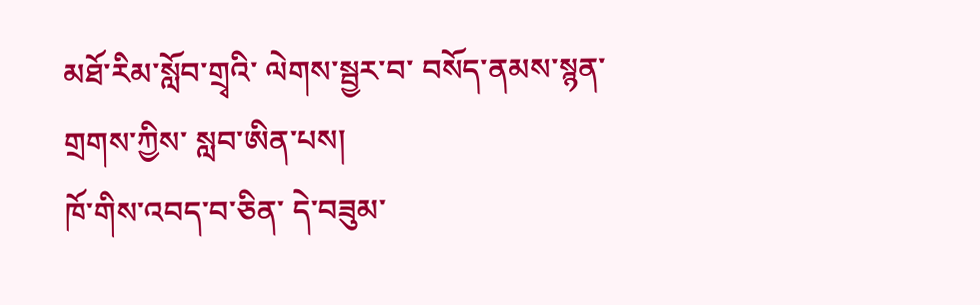མཐོ་རིམ་སློབ་གྲྭའི་ ལེགས་སྦྱར་བ་ བསོད་ནམས་སྙན་གྲགས་ཀྱིས་ སླབ་ཨིན་པས།
ཁོ་གིས་འབད་བ་ཅིན་ དེ་བཟུམ་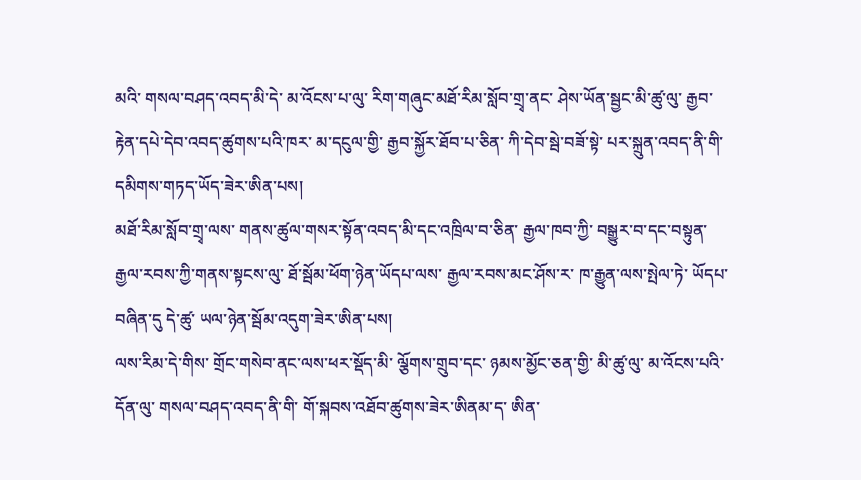མའི་ གསལ་བཤད་འབད་མི་དེ་ མ་འོངས་པ་ལུ་ རིག་གཞུང་མཐོ་རིམ་སློབ་གྲྭ་ནང་ ཤེས་ཡོན་སྦྱང་མི་ཚུ་ལུ་ རྒྱབ་རྟེན་དཔེ་དེབ་འབད་ཚུགས་པའི་ཁར་ མ་དངུལ་གྱི་ རྒྱབ་སྐྱོར་ཐོབ་པ་ཅིན་ ཀི་དེབ་སྦེ་བཟོ་སྟེ་ པར་སྐྲུན་འབད་ནི་གི་ དམིགས་གཏད་ཡོད་ཟེར་ཨིན་པས།
མཐོ་རིམ་སློབ་གྲྭ་ལས་ གནས་ཚུལ་གསར་སྟོན་འབད་མི་དང་འཁྲིལ་བ་ཅིན་ རྒྱལ་ཁབ་ཀྱི་ བསྒྱུར་བ་དང་བསྟུན་ རྒྱལ་རབས་ཀྱི་གནས་སྟངས་ལུ་ ཐོ་སྦོམ་ཕོག་ཉེན་ཡོདཔ་ལས་ རྒྱལ་རབས་མང་ཤོས་ར་ ཁ་རྒྱུན་ལས་སྤེལ་ཏེ་ ཡོདཔ་བཞིན་དུ དེ་ཚུ་ ཡལ་ཉེན་སྦོམ་འདུག་ཟེར་ཨིན་པས།
ལས་རིམ་དེ་གིས་ གྲོང་གསེབ་ནང་ལས་ཕར་སྡོད་མི་ ལྕོགས་གྲུབ་དང་ ཉམས་མྱོང་ཅན་གྱི་ མི་ཚུ་ལུ་ མ་འོངས་པའི་དོན་ལུ་ གསལ་བཤད་འབད་ནི་གི་ གོ་སྐབས་འཐོབ་ཚུགས་ཟེར་ཨིནམ་ད་ ཨིན་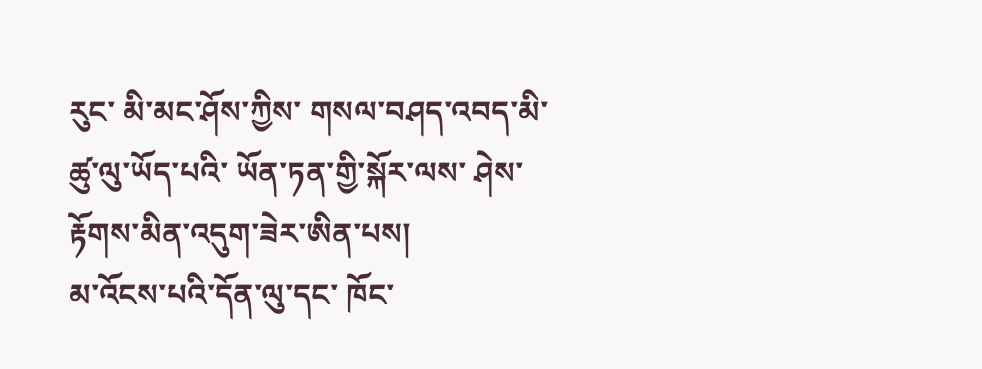རུང་ མི་མང་ཤོས་ཀྱིས་ གསལ་བཤད་འབད་མི་ཚུ་ལུ་ཡོད་པའི་ ཡོན་ཏན་གྱི་སྐོར་ལས་ ཤེས་རྟོགས་མིན་འདུག་ཟེར་ཨིན་པས།
མ་འོངས་པའི་དོན་ལུ་དང་ ཁོང་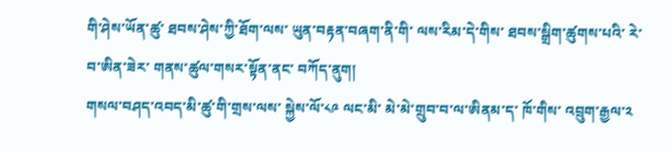གི་ཤེས་ཡོན་ཚུ་ ཐབས་ཤེས་ཀྱི་ཐོག་ལས་ ཡུན་བརྟན་བཞག་ནི་གི་ ལས་རིམ་དེ་གིས་ ཐབས་སྒྲིག་ཚུགས་པའི་ རེ་བ་ཨིན་ཟེར་ གནས་ཚུལ་གསར་སྟོན་ནང་ བཀོད་ནུག།
གསལ་བཤད་འབད་མི་ཚུ་གི་གྲས་ལས་ སྐྱེས་ལོ་༨༩ ལང་མི་ མེ་མེ་གྲུབ་བ་ལ་ཨིནམ་ད་ ཁོ་གིས་ འབྲུག་རྒྱལ་༢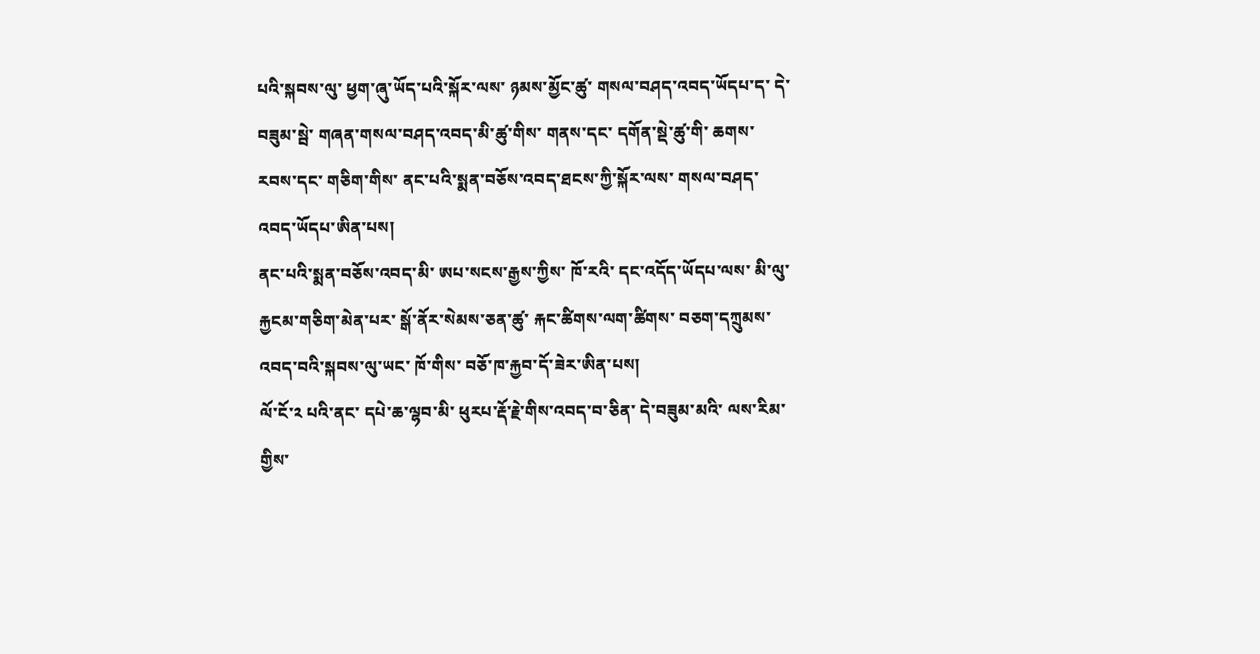པའི་སྐབས་ལུ་ ཕྱག་ཞུ་ཡོད་པའི་སྐོར་ལས་ ཉམས་མྱོང་ཚུ་ གསལ་བཤད་འབད་ཡོདཔ་ད་ དེ་བཟུམ་སྦེ་ གཞན་གསལ་བཤད་འབད་མི་ཚུ་གིས་ གནས་དང་ དགོན་སྡེ་ཚུ་གི་ ཆགས་རབས་དང་ གཅིག་གིས་ ནང་པའི་སྨན་བཅོས་འབད་ཐངས་ཀྱི་སྐོར་ལས་ གསལ་བཤད་འབད་ཡོདཔ་ཨིན་པས།
ནང་པའི་སྨན་བཅོས་འབད་མི་ ཨཔ་སངས་རྒྱས་ཀྱིས་ ཁོ་རའི་ དང་འདོད་ཡོདཔ་ལས་ མི་ལུ་རྐྱངམ་གཅིག་མེན་པར་ སྒོ་ནོར་སེམས་ཅན་ཚུ་ རྐང་ཚིགས་ལག་ཚིགས་ བཅག་དཀྲུམས་འབད་བའི་སྐབས་ལུ་ཡང་ ཁོ་གིས་ བཅོ་ཁ་རྐྱབ་དོ་ཟེར་ཨིན་པས།
ལོ་ངོ་༢ པའི་ནང་ དཔེ་ཆ་ལྷབ་མི་ ཕུརཔ་རྡོ་རྗེ་གིས་འབད་བ་ཅིན་ དེ་བཟུམ་མའི་ ལས་རིམ་གྱིས་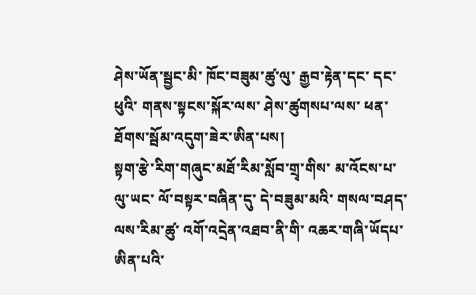ཤེས་ཡོན་སྦྱང་མི་ ཁོང་བཟུམ་ཚུ་ལུ་ རྒྱབ་རྟེན་དང་ དང་ཕུའི་ གནས་སྟངས་སྐོར་ལས་ ཤེས་ཚུགསཔ་ལས་ ཕན་ཐོགས་སྦོམ་འདུག་ཟེར་ཨིན་པས།
སྟག་རྩེ་རིག་གཞུང་མཐོ་རིམ་སློབ་གྲྭ་གིས་ མ་འོངས་པ་ལུ་ཡང་ ལོ་བསྟར་བཞིན་དུ་ དེ་བཟུམ་མའི་ གསལ་བཤད་ལས་རིམ་ཚུ་ འགོ་འདྲེན་འཐབ་ནི་གི་ འཆར་གཞི་ཡོདཔ་ཨིན་པའི་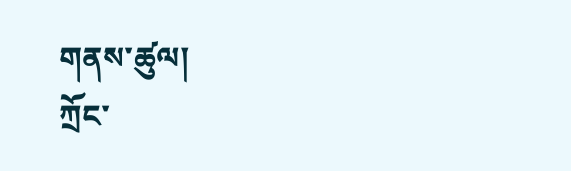གནས་ཚུལ།
ཀྲོང་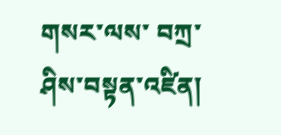གསར་ལས་ བཀྲ་ཤིས་བསྟན་འཛིན།